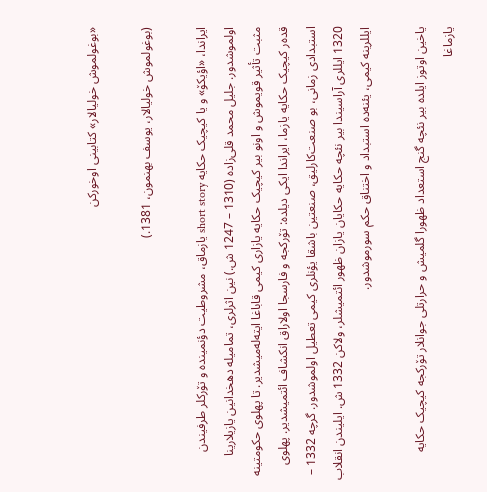«بوغولموش خولیالار» کتابینی اوخورکن

(بوغولموش خولیالار، یوسف بهنمون، 1381.)

ایراندا، «اؤیکۆ» و یا کیچیک حکایه short story یازماق، مشروطیت دؤنمینده و تۆرکلر طرفیندن اولموشدور. جلیل محمد قلی‌زاده (1310 – 1247 ش.) نین اثرلری، تمامیله دهخدانین یازیلارینا مثبت تأثیر قویموش و اونو بیر کیچیک حکایه یازاری کیمی قاباغا ایته‌له‌میشدیر. تا پهلوی حکومتینه قده‌ر کیچیک حکایه یازما، ایراندا ایکی دیلده: تۆرکجه و فارسجا اولاراق انکشاف ائتمیشدیر. پهلوی استبدادی زمانی، بو صنعت‌کارلیق، صنعتین باشقا یؤنلری کیمی تعطیل اولموشدور. گرچه 1332 – 1320 ایللری آراسیندا بیر نئچه حکایه حکایان یازان ظهور ائتمیشلر، ولاکن 1332 ش. ایلیندن انقلاب ایللرینه کیمی، یئنه‌ده استبداد و اختناق حکم سورموشدور.

یاخین اوتوز ایلده بیر نئچه گنج استعداد ظهورا گلمیش و حرارتلی جوانلار تۆرکجه کیچیک حکایه یازماغا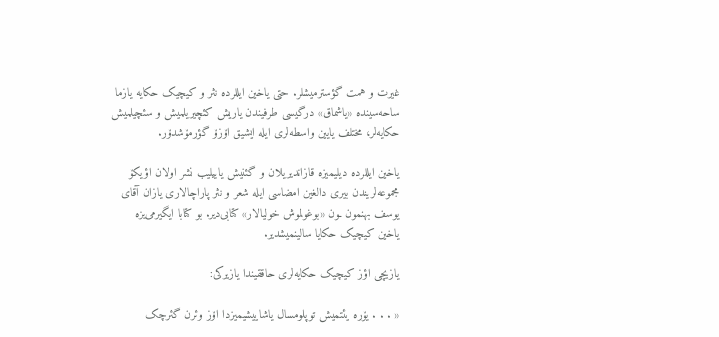غیرت و همت گؤسترمیشلر. حتی یاخین ایللرده نثر و کیچیک حکایه یازما ساحه‌سینده «یاشماق» درگیسی طرفیندن یاریش کئچیریلمیش و سئچیلمیش حکایه‌لر، مختلف یایین واسطه‌لری ایله ایشیق اۆزۆ گؤرمۆشدۆر.

یاخین ایللرده دیلیمیزه قازاندیریلان و گئنیش یاییلیب نشر اولان اؤیکۆ مجموعه‌لریندن بیری دالغین امضاسی ایله شعر و نثر پاراچالاری یازان آقای یوسف بهنمون ـون «بوغولموش خولیالار» کتابی‌دیر. بو کتابا ایگیرمی‌یزه یاخین کیچیک حکایا سالینمیشدیر.

یازیچی اؤز کیچیک حکایه‌لری حاققیندا یازیرکی:

« . . . یۆره یئتمیش توپلومسال یاشاییشیمیزدا اۆز وئرن گئرچک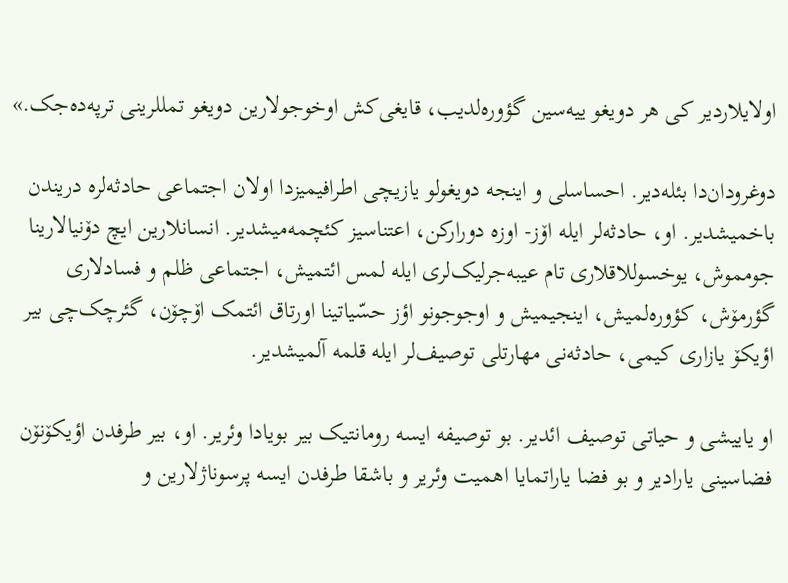اولایلاردیر کی هر دویغو ییه‌سین گؤوره‌لدیب، قایغی‌کش اوخوجولارین دویغو تمللرینی ترپه‌ده‌جک.»

دوغرودان‌دا بئله‌دیر. احساسلی و اینجه دویغولو یازیچی اطرافیمیزدا اولان اجتماعی حادثه‌لره دریندن باخمیشدیر. او، حادثه‌لر ایله اۆز- اوزه دورارکن، اعتناسیز کئچمه‌میشدیر. انسانلارین ایچ دۆنیالارینا جومموش، یوخسوللاقلاری تام عیبه‌جرلیک‌لری ایله لمس ائتمیش، اجتماعی ظلم و فسادلاری گؤرمۆش، کؤوره‌لمیش، اینجیمیش و اوجوجونو اؤز حسّیاتینا اورتاق ائتمک اۆچۆن، گئرچک‌چی بیر اؤیکۆ یازاری کیمی، حادثه‌نی مهارتلی توصیف‌لر ایله قلمه آلمیشدیر.

او یاییشی و حیاتی توصیف ائدیر. بو توصیفه ایسه رومانتیک بیر بویادا وئریر. او، بیر طرفدن اؤیکۆنۆن فضاسینی یارادیر و بو فضا یاراتمایا اهمیت وئریر و باشقا طرفدن ایسه پرسوناژلارین و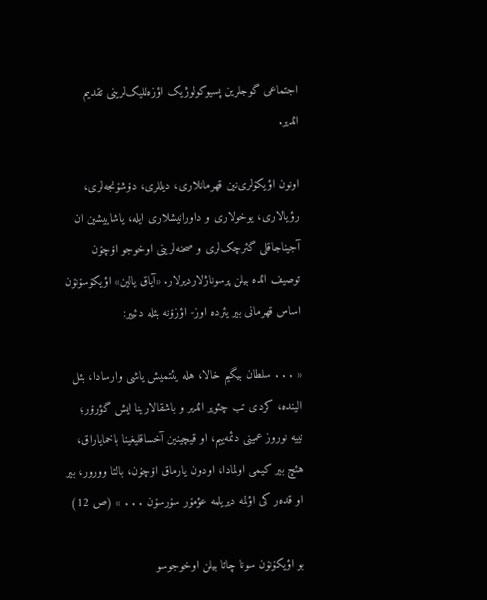اجتماعی گوجلرین پسیوکولوژیک اؤزه‌للیک‌لرینی تقدیم ائدیر.

اونون اؤیکۆلری‌نین قهرمانلاری، دیللری، دۆشۆنجه‌لری، رؤیالاری، یوخولاری و داورانیشلاری ایله، یاشاییشین ان آجیناجاقلی گئرچک‌لری و صحنه‌لرینی اوخوجو اۆچۆن توصیف ائده بیلن پرسوناژلاردیرلار. «آیاق یالین» اؤیکۆسۆنۆن اساس قهرمانی بیر یئرده اوز- اؤزۆنه بئله دئییر:

« . . . سلطان بیگیم خالا، هله یئتمیش یاشی وارسادا، بئل الینده، کردی تب چئویر ائدیر و باشقالارینا ایش گؤرۆر؛ نییه نوروز عمینی دئمه‌ییم، او قیچینین آخساقلیغینا باخمایاراق، هئچ بیر کیمی اولمادا، اودون یارماق اۆچۆن، بالتا وورور، بیر او قده‌ر کی اؤلمه دیریلمه عؤمۆر سۆرسۆن . . . » (ص 12)

بو اؤیکۆنۆن سونا چاتا بیلن اوخوجوسو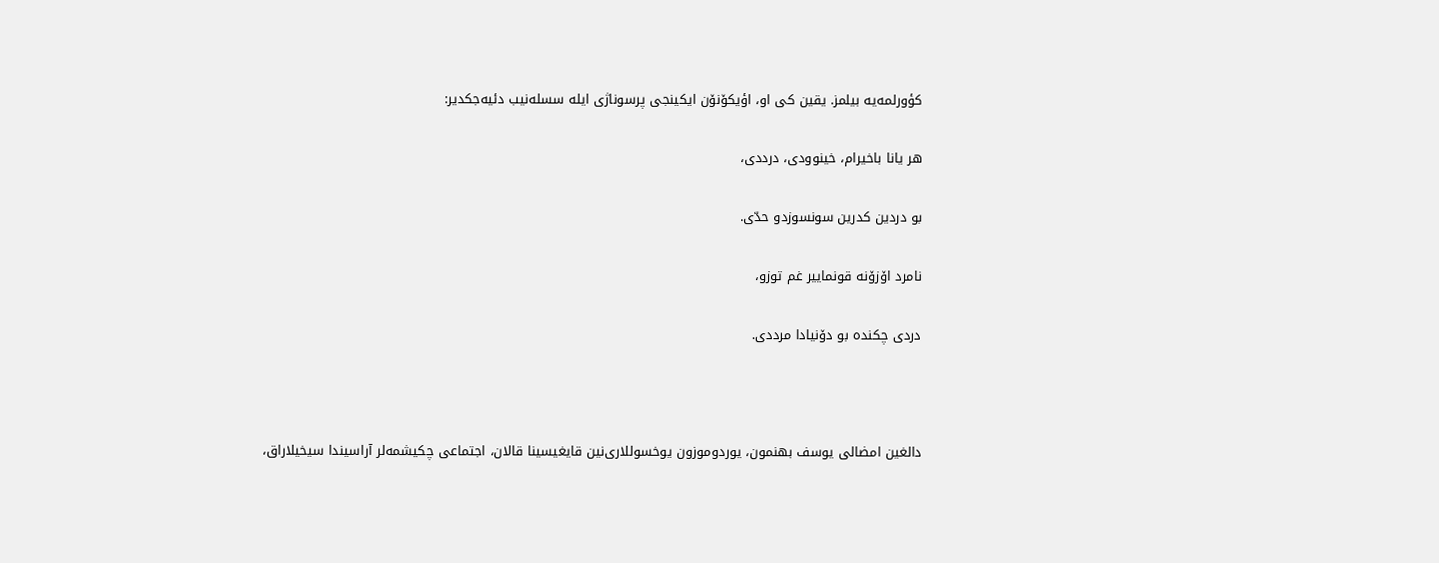کؤورلمه‌یه بیلمز. یقین کی او، اؤیکۆنۆن ایکینجی پرسوناژی ایله سسله‌نیب دئیه‌جکدیر:

هر یانا باخیرام، خینوودی، درددی،

بو دردین کدرین سونسوزدو حدّی.

نامرد اۆزۆنه قونماییر غم توزو،

دردی چکنده بو دۆنیادا مرددی.



دالغین امضالی یوسف بهنمون، یوردوموزون یوخسوللاری‌نین قایغیسینا قالان، اجتماعی چکیشمه‌لر آراسیندا سیخیلاراق،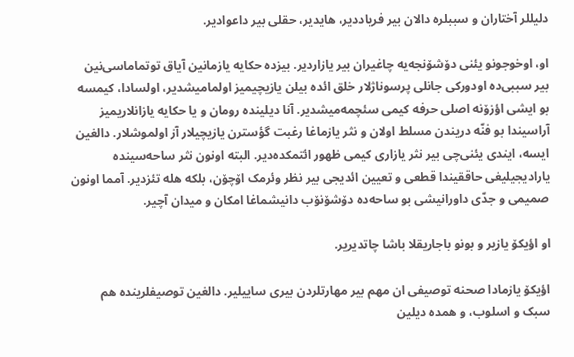دلیللر آختاران و سببلره دالان بیر فریاددیر، هایدیر، حقلی بیر داعوادیر.

او، اوخوجونو یئنی دۆشۆنجه‌یه چاغیران بیر یازاردیر. بیزده حکایه یازمانین آیاق توتماماسی‌نین بیر سببی‌ده اودورکی جانلی پرسوناژلار خلق ائده بیلن یازیچیمیز اولمامیشدیر، اولسادا، کیمسه بو ایشی اؤزۆنه اصلی حرفه کیمی سئچمه‌میشدیر. آنا دیلینده رومان و یا حکایه یازانلاریمیز آراسیندا بو فنّه دریندن مسلط اولان و نثر یازماغا رغبت گؤسترن یازیچیلار آز اولموشلار. دالغین ایسه، ایندی یئنی‌چی بیر نثر یازاری کیمی ظهور ائتمکده‌دیر. البته اونون نثر ساحه‌سینده یارادیجیلیغی حاققیندا قطعی و تعیین ائدیجی بیر نظر وئرمک اۆچۆن، بلکه هله تئزدیر. آمما اونون صمیمی و جدّی داورانیشی بو ساحه‌ده دۆشۆنۆب دانیشماغا امکان و میدان آچیر.

او اؤیکۆ یازیر و بونو باجاریقلا باشا چاتدیریر.

اؤیکۆ یازمادا صحنه توصیفی ان مهم بیر مهارتلردن بیری ساییلیر. دالغین توصیفلرینده هم سبک و اسلوب، و همده دیلین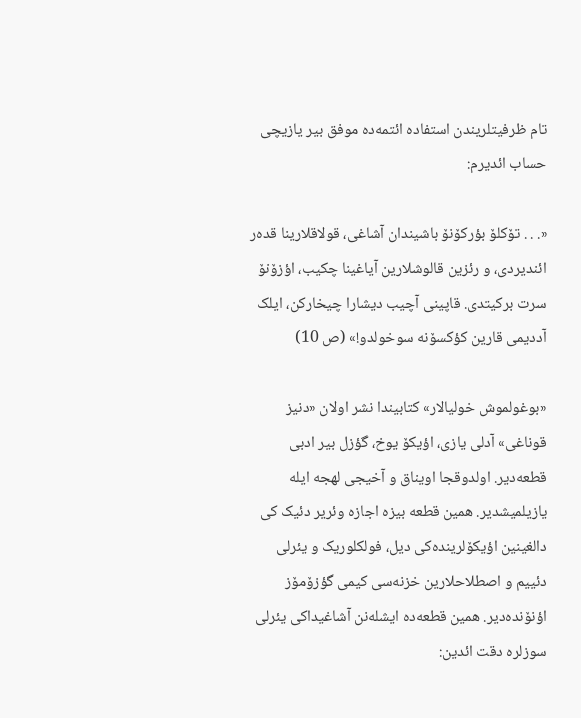تام ظرفیتلریندن استفاده ائتمه‌ده موفق بیر یازیچی حساب ائدیرم:

«. . . تۆکلۆ بؤرکۆنۆ باشیندان آشاغی، قولاقلارینا قده‌ر ائندیردی، و رئزین قالوشلارین آیاغینا چکیب، اؤزۆنۆ سرت برکیتدی. قاپینی آچیب دیشارا چیخارکن، ایلک آددیمی قارین کؤکسۆنه سوخولدو!» (ص 10)

«بوغولموش خولیالار» کتابیندا نشر اولان «دنیز قوناغی» آدلی یازی، اؤیکۆ یوخ، گؤزل بیر ادبی قطعه‌دیر. اولدوقجا اویناق و آخیجی لهجه ایله یازیلمیشدیر. همین قطعه بیزه اجازه وئریر دئیک کی دالغینین اؤیکۆلرینده‌کی دیل، فولکلوریک و یئرلی دئییم و اصطلاحلارین خزنه‌سی کیمی گؤزۆمۆز اؤنۆنده‌دیر. همین قطعه‌ده ایشله‌نن آشاغیداکی یئرلی سوزلره دقت ائدین: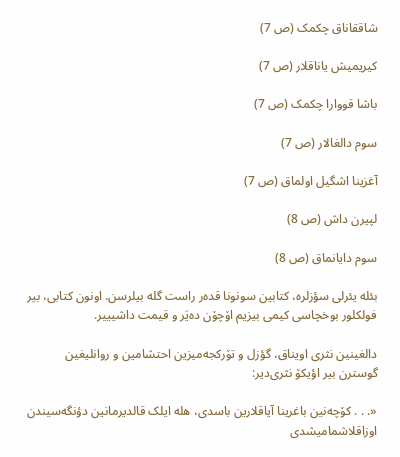شاققاناق چکمک (ص 7)

کیریمیش یاناقلار (ص 7)

باشا قووارا چکمک (ص 7)

سوم دالغالار (ص 7)

آغزینا اشگیل اولماق (ص 7)

لپیرن داش (ص 8)

سوم دایانماق (ص 8)

بئله یئرلی سؤزلره، کتابین سونونا قده‌ر راست گله بیلرسن. اونون کتابی، بیر فولکلور بوخچاسی کیمی بیزیم اۆچۆن ده‌یَر و قیمت داشیییر.

دالغینین نثری اویناق، گؤزل و تۆرکجه‌میزین احتشامین و روانلیغین گوسترن بیر اؤیکۆ نثری‌دیر:

«. . . کۆچه‌نین باغرینا آیاقلارین باسدی، هله ایلک قالدیرمانین دؤنگه‌سیندن اوزاقلاشمامیشدی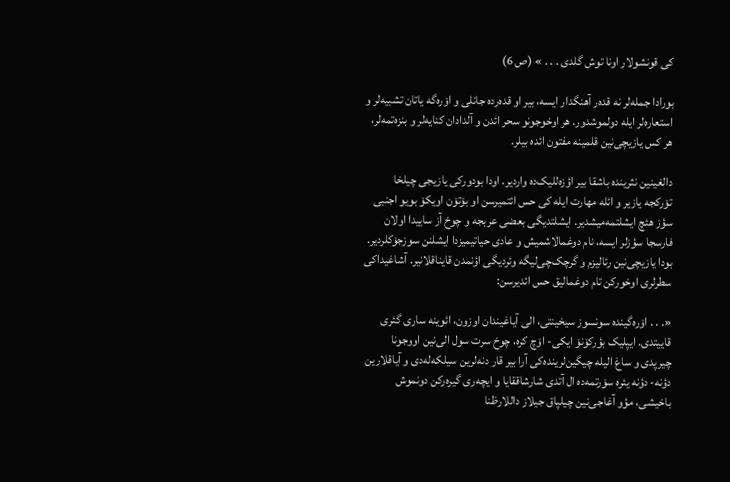کی قونشولار اونا توش گلدی . . . » (ص 6)

بورادا جمله‌لر نه قده‌ر آهنگدار ایسه، بیر او قده‌رده جانلی و اۆره‌گه یاتان تشبیه‌لر و استعاره‌لر ایله دولموشدور. هر اوخوجونو سحر ائدن و آلدادان کنایه‌لر و بنزه‌تمه‌لر، هر کس یازیچی‌نین قلمینه مفتون ائده بیلر.

دالغینین نثرینده باشقا بیر اؤزه‌للیک‌ده واردیر. اودا بودورکی یازیجی چیلخا تۆرکجه یازیر و ائله مهارت ایله کی حس ائتمیرسن او بۆتۆن اویکۆ بویو اجنبی سؤز هئچ ایشلتمه‌میشدیر. ایشلتدیگی بعضی عربجه و چوخ آز ساییدا اولان فارسجا سؤزلر ایسه، نام دوغمالاشمیش و عادی حیاتیمیزدا ایشلنن سوزجۆکلردیر. بودا یازیچی‌نین رئالیزم و گرچک‌چی‌لیگه وئردیگی اؤنمدن قایناقلانیر. آشاغیداکی سطرلری اوخورکن تام دوغمالیق حس ائدیرسن:

«. . . اۆره‌گینده سونسوز سیخینتی، الی آیاغیندان اوزون، ائوینه ساری گئری قاییتدی. ایپلیک بؤرکۆنۆ ایکی- اۆچ کره، چوخ سرت سول الی‌نین اووجونا چیرپدی و ساغ الیله چیگین‌لرینده‌کی آرا بیر قار دنه‌لرین سیلکه‌له‌دی و آیاقلارین دؤنه- دؤنه یئره سۆرتمه‌ده ال آتدی شارشاققایا و ایچه‌ری گیره‌رکن دونموش باخیشی، مؤو آغاجی‌نین چیلپاق جیلاز داللارظنا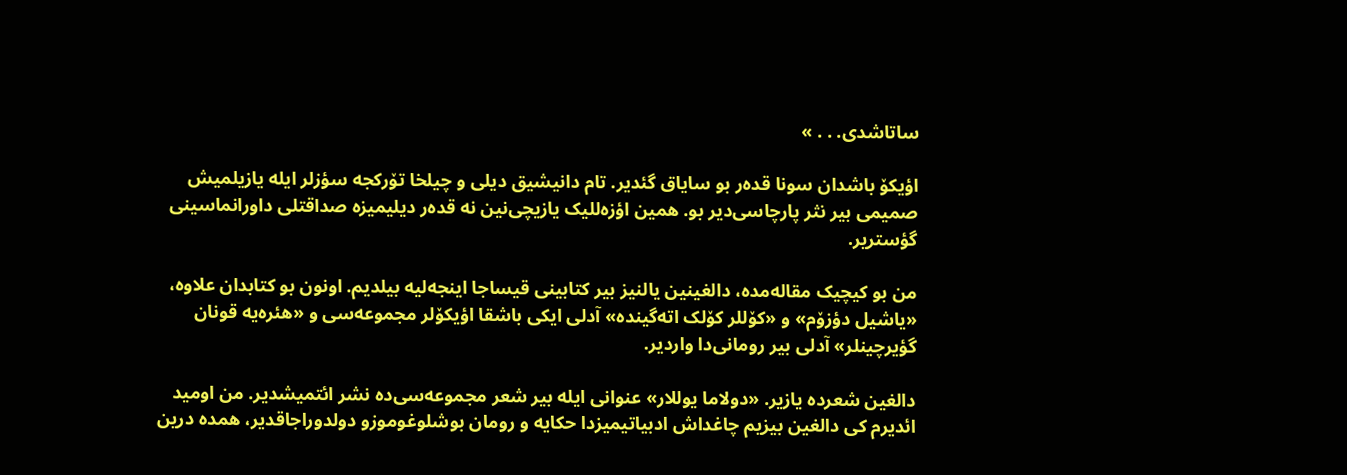ساتاشدی. . . »

اؤیکۆ باشدان سونا قده‌ر بو سایاق گئدیر. تام دانیشیق دیلی و چیلخا تۆرکجه سؤزلر ایله یازیلمیش صمیمی بیر نثر پارچاسی‌دیر بو. همین اؤزه‌للیک یازیچی‌نین نه قده‌ر دیلیمیزه صداقتلی داورانماسینی گؤستریر.

من بو کیچیک مقاله‌مده، دالغینین یالنیز بیر کتابینی قیساجا اینجه‌لیه بیلدیم. اونون بو کتابدان علاوه، «یاشیل دؤزۆم» و «کۆللر کۆلک اته‌گینده» آدلی ایکی باشقا اؤیکۆلر مجموعه‌سی و «هئره‌یه قونان گؤیرچینلر» آدلی بیر رومانی‌دا واردیر.

دالغین شعرده یازیر. «دولاما یوللار» عنوانی ایله بیر شعر مجموعه‌سی‌ده نشر ائتمیشدیر. من اومید ائدیرم کی دالغین بیزیم چاغداش ادبیاتیمیزدا حکایه و رومان بوشلوغوموزو دولدوراجاقدیر، همده درین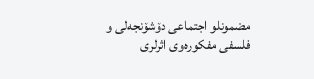مضمونلو اجتماعی دۆشۆنجه‌لی و فلسفی مفکوره‌وی اثرلری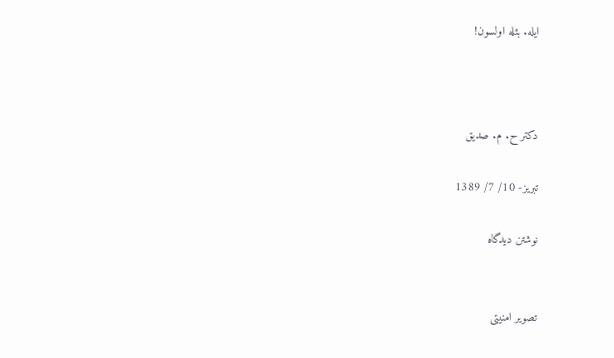ایله. بئله اولسون!



دکتر ح. م. صدیق

تبریز- 10/ 7/ 1389

نوشتن دیدگاه


تصویر امنیتی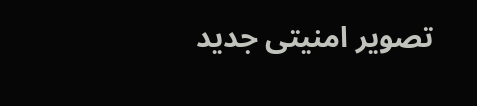تصویر امنیتی جدید